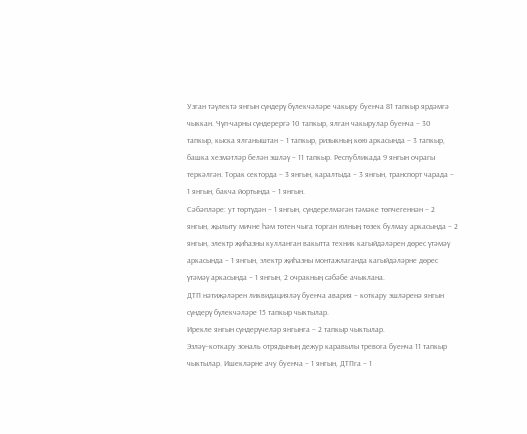Узган тәүлектә янгын сүндерү бүлекчәләре чакыру буенча 81 тапкыр ярдәмгә чыккан. Чүп-чарны сүндерергә 10 тапкыр, ялган чакырулар буенча – 30 тапкыр, кыска ялганыштан – 1 тапкыр, ризыкның көю аркасында – 3 тапкыр, башка хезмәтләр белән эшләү – 11 тапкыр. Республикада 9 янгын очрагы теркәлгән. Торак секторда – 3 янгын, каралтыда – 3 янгын, транспорт чарада – 1 янгын, бакча йортында – 1 янгын.
Сәбәпләре: ут төртүдән – 1 янгын, сүндерелмәгән тәмәке төпчегеннән – 2 янгын, җылыту мичне һәм төтен чыга торган юлның төзек булмау аркасында – 2 янгын, электр җиһазны кулланган вакытта техник кагыйдәләрен дөрес үтәмәү аркасында – 1 янгын, электр җиһазны монтажлаганда кагыйдәләрне дөрес үтәмәү аркасында – 1 янгын, 2 очракның сәбәбе ачыклана.
ДТП нәтиҗәләрен ликвидацияләү буенча авария – коткару эшләренә янгын сүндерү бүлекчәләре 15 тапкыр чыктылар.
Ирекле янгын сүндерүчеләр янгынга – 2 тапкыр чыктылар.
Эзләү–коткару зональ отрядының дежур каравылы тревога буенча 11 тапкыр чыктылар. Ишекләрне ачу буенча – 1 янгын, ДТПга – 1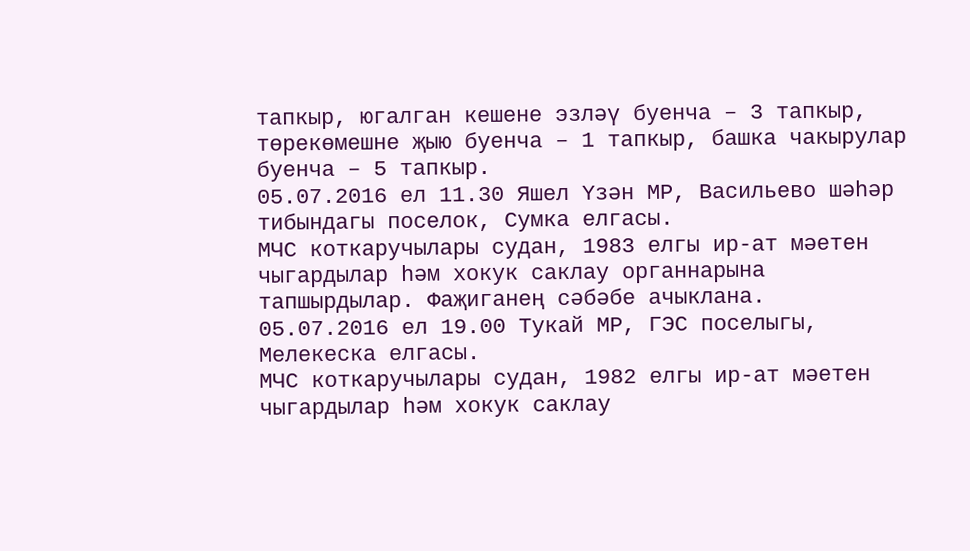тапкыр, югалган кешене эзләү буенча – 3 тапкыр, төрекөмешне җыю буенча – 1 тапкыр, башка чакырулар буенча – 5 тапкыр.
05.07.2016 ел 11.30 Яшел Үзән МР, Васильево шәһәр тибындагы поселок, Сумка елгасы.
МЧС коткаручылары судан, 1983 елгы ир-ат мәетен чыгардылар һәм хокук саклау органнарына тапшырдылар. Фаҗиганең сәбәбе ачыклана.
05.07.2016 ел 19.00 Тукай МР, ГЭС поселыгы, Мелекеска елгасы.
МЧС коткаручылары судан, 1982 елгы ир-ат мәетен чыгардылар һәм хокук саклау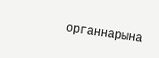органнарына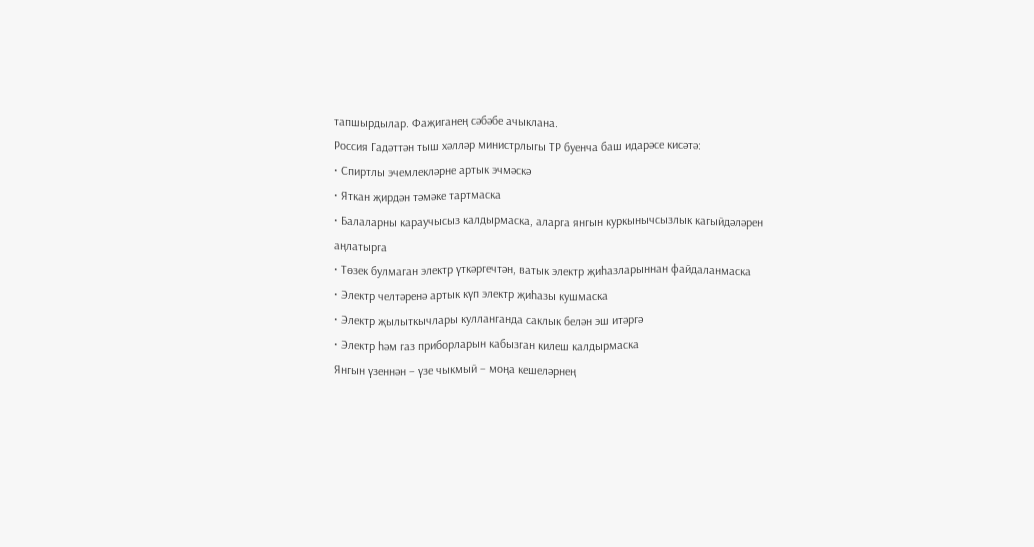тапшырдылар. Фаҗиганең сәбәбе ачыклана.
Россия Гадәттән тыш хәлләр министрлыгы ТР буенча баш идарәсе кисәтә:
• Спиртлы эчемлекләрне артык эчмәскә
• Яткан җирдән тәмәке тартмаска
• Балаларны караучысыз калдырмаска, аларга янгын куркынычсызлык кагыйдәләрен аңлатырга
• Төзек булмаган электр үткәргечтән, ватык электр җиһазларыннан файдаланмаска
• Электр челтәренә артык күп электр җиһазы кушмаска
• Электр җылыткычлары кулланганда саклык белән эш итәргә
• Электр һәм газ приборларын кабызган килеш калдырмаска
Янгын үзеннән – үзе чыкмый – моңа кешеләрнең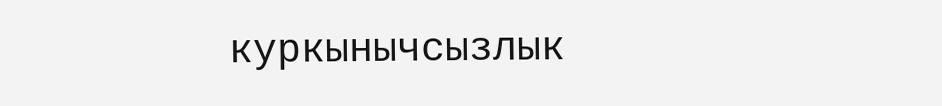куркынычсызлык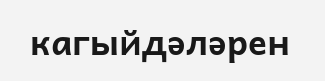кагыйдәләрен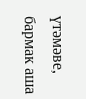үтәмәве, бармак аша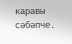каравы сәбәпче.